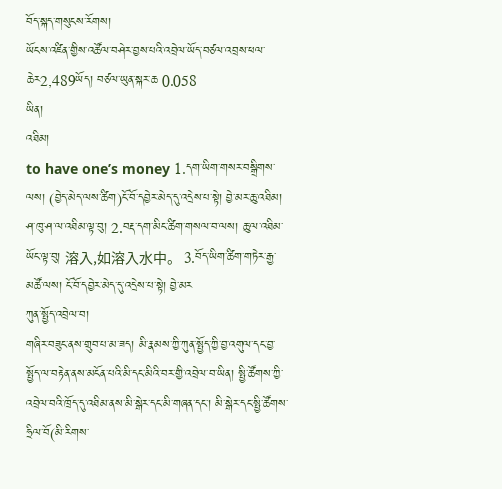བོད་སྐད་གསུངས་རོགས།
ཡོངས་འཛིན་གྱིས་འཚོལ་བཤེར་བྱས་པའི་འབྲེལ་ཡོད་བཙལ་འབྲས་ཕལ་ཆེར2,489ཡོད། བཙལ་ཡུན་སྐར་ཆ 0.058
ཡིན།
འཐིམ།
to have one’s money 1.དག་ཡིག་གསར་བསྒྲིགས་ལས། (བྱེད་མེད་ལས་ཚིག)ངོ་བོ་དབྱེར་མེད་དུ་འདྲེས་པ་སྟེ། བྱེ་མར་ཆུ་འཐིམ། ཤ་ཁུ་ཤ་ལ་འཐིམ་ལྟ་བུ། 2.བརྡ་དག་མིང་ཚིག་གསལ་བ་ལས། ཆུ་ལ་འཐིམ་ཡོང་ལྟ་བུ། 溶入,如溶入水中。 3.བོད་ཡིག་ཚིག་གཏེར་རྒྱ་མཚོ་ལས། ངོ་བོ་དབྱེར་མེད་དུ་འདྲེས་པ་སྟེ། བྱེ་མར
ཀུན་སྤྱོད་འབྲེལ་བ།
གཞིར་བཟུང་ནས་གྲུབ་པ་མ་ཟད། མི་རྣམས་ཀྱི་ཀུན་སྤྱོད་ཀྱི་བྱ་འགུལ་དང་བྱ་སྤྱོད་ལ་བརྟེན་ནས་མངོན་པའི་མི་དང་མིའི་བར་གྱི་འབྲེལ་བ་ཡིན། སྤྱི་ཚོགས་ཀྱི་འབྲེལ་བའི་ཁྲོད་དུ་འཐིམ་ནས་མི་སྒེར་དང་མི་གཞན་དང་། མི་སྒེར་དང་སྤྱི་ཚོགས་ཧྲིལ་བོ(མི་རིགས་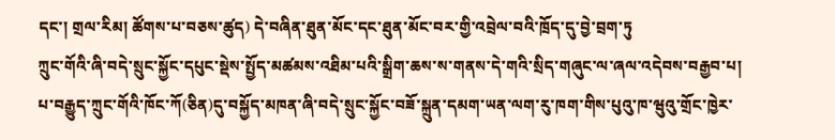དང་། གྲལ་རིམ། ཚོགས་པ་བཅས་ཚུད) དེ་བཞིན་ཐུན་མོང་དང་ཐུན་མོང་བར་གྱི་འབྲེལ་བའི་ཁྲོད་དུ་བྱེ་བྲག་ཏུ
ཀྲུང་གོའི་ཞི་བདེ་སྲུང་སྐྱོང་དཔུང་སྡེས་སྤྱོད་མཚམས་འཐིམ་པའི་སྒྲིག་ཆས་ས་གནས་དེ་གའི་སྲིད་གཞུང་ལ་ཞལ་འདེབས་བརྒྱབ་པ།
པ་བརྒྱུད་ཀྲུང་གོའི་ཁོང་ཀོ(ཅིན)དུ་བསྐྱོད་མཁན་ཞི་བདེ་སྲུང་སྐྱོང་བཟོ་སྐྲུན་དམག་ཡན་ལག་རུ་ཁག་གིས་པུའུ་ཁ་ཝུའུ་གྲོང་ཁྱེར་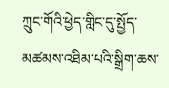ཀྲུང་གོའི་ཕྱེད་གླིང་དུ་སྤྱོད་མཚམས་འཐིམ་པའི་སྒྲིག་ཆས་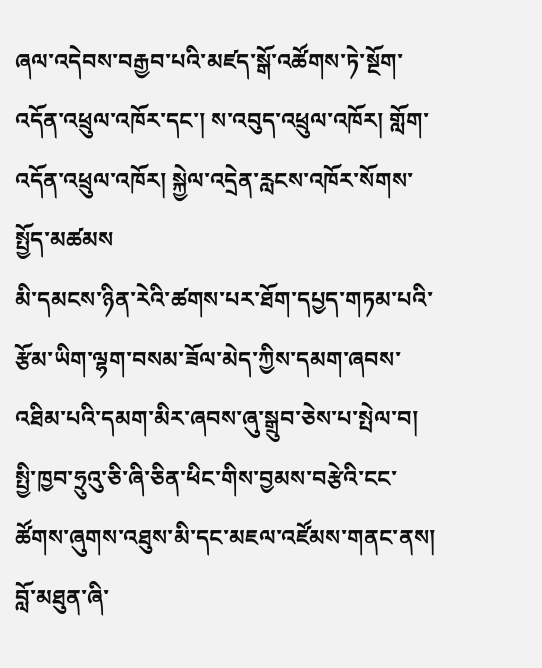ཞལ་འདེབས་བརྒྱབ་པའི་མཛད་སྒོ་འཚོགས་ཏེ་སྔོག་འདོན་འཕྲུལ་འཁོར་དང་། ས་འབུད་འཕྲུལ་འཁོར། གློག་འདོན་འཕྲུལ་འཁོར། སྐྱེལ་འདྲེན་རླངས་འཁོར་སོགས་སྤྱོད་མཚམས
མི་དམངས་ཉིན་རེའི་ཚགས་པར་ཐོག་དཔྱད་གཏམ་པའི་རྩོམ་ཡིག་ལྷག་བསམ་ཟོལ་མེད་ཀྱིས་དམག་ཞབས་འཐིམ་པའི་དམག་མིར་ཞབས་ཞུ་སྒྲུབ་ཅེས་པ་སྤེལ་བ།
སྤྱི་ཁྱབ་ཧྲུའུ་ཅི་ཞི་ཅིན་ཕིང་གིས་བྱམས་བརྩེའི་ངང་ཚོགས་ཞུགས་འཐུས་མི་དང་མཇལ་འཛོམས་གནང་ནས། བློ་མཐུན་ཞི་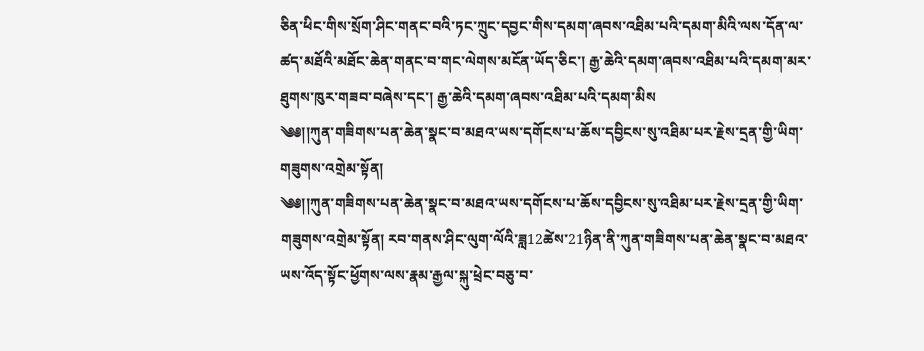ཅིན་ཕིང་གིས་སྲོག་ཤིང་གནང་བའི་ཏང་ཀྲུང་དབྱང་གིས་དམག་ཞབས་འཐིམ་པའི་དམག་མིའི་ལས་དོན་ལ་ཚད་མཐོའི་མཐོང་ཆེན་གནང་བ་གང་ལེགས་མངོན་ཡོད་ཅིང་། རྒྱ་ཆེའི་དམག་ཞབས་འཐིམ་པའི་དམག་མར་ཐུགས་ཁུར་གཟབ་བཞེས་དང་། རྒྱ་ཆེའི་དམག་ཞབས་འཐིམ་པའི་དམག་མིས
༄༅།།ཀུན་གཟིགས་པན་ཆེན་སྣང་བ་མཐའ་ཡས་དགོངས་པ་ཆོས་དབྱིངས་སུ་འཐིམ་པར་རྗེས་དྲན་གྱི་ཡིག་གཟུགས་འགྲེམ་སྟོན།
༄༅།།ཀུན་གཟིགས་པན་ཆེན་སྣང་བ་མཐའ་ཡས་དགོངས་པ་ཆོས་དབྱིངས་སུ་འཐིམ་པར་རྗེས་དྲན་གྱི་ཡིག་གཟུགས་འགྲེམ་སྟོན། རབ་གནས་ཤིང་ལུག་ལོའི་ཟླ12ཚེས་21ཉིན་ནི་ཀུན་གཟིགས་པན་ཆེན་སྣང་བ་མཐའ་ཡས་འོད་སྟོང་ཕྱོགས་ལས་རྣམ་རྒྱལ་སྐུ་ཕྲེང་བཅུ་བ་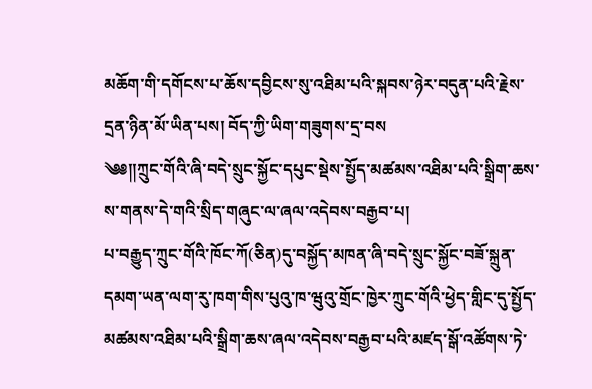མཆོག་གི་དགོངས་པ་ཆོས་དབྱིངས་སུ་འཐིམ་པའི་སྐབས་ཉེར་བདུན་པའི་རྗེས་དྲན་ཉིན་མོ་ཡིན་པས། བོད་ཀྱི་ཡིག་གཟུགས་དྲ་བས
༄༅།།ཀྲུང་གོའི་ཞི་བདེ་སྲུང་སྐྱོང་དཔུང་སྡེས་སྤྱོད་མཚམས་འཐིམ་པའི་སྒྲིག་ཆས་ས་གནས་དེ་གའི་སྲིད་གཞུང་ལ་ཞལ་འདེབས་བརྒྱབ་པ།
པ་བརྒྱུད་ཀྲུང་གོའི་ཁོང་ཀོ(ཅིན)དུ་བསྐྱོད་མཁན་ཞི་བདེ་སྲུང་སྐྱོང་བཟོ་སྐྲུན་དམག་ཡན་ལག་རུ་ཁག་གིས་པུའུ་ཁ་ཝུའུ་གྲོང་ཁྱེར་ཀྲུང་གོའི་ཕྱེད་གླིང་དུ་སྤྱོད་མཚམས་འཐིམ་པའི་སྒྲིག་ཆས་ཞལ་འདེབས་བརྒྱབ་པའི་མཛད་སྒོ་འཚོགས་ཏེ་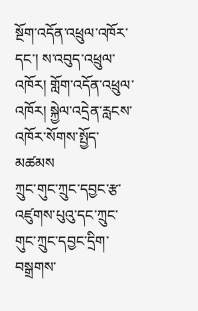སྔོག་འདོན་འཕྲུལ་འཁོར་དང་། ས་འབུད་འཕྲུལ་འཁོར། གློག་འདོན་འཕྲུལ་འཁོར། སྐྱེལ་འདྲེན་རླངས་འཁོར་སོགས་སྤྱོད་མཚམས
ཀྲུང་གུང་ཀྲུང་དབྱང་རྩ་འཛུགས་པུའུ་དང་ཀྲུང་གུང་ཀྲུང་དབྱང་དྲིག་བསྒྲགས་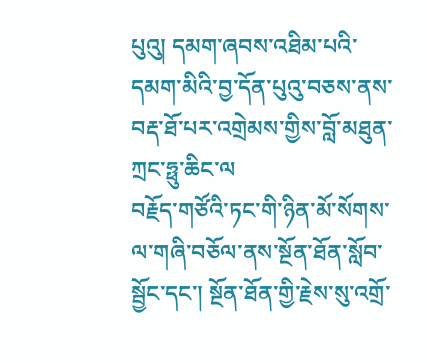པུའུ། དམག་ཞབས་འཐིམ་པའི་དམག་མིའི་བྱ་དོན་པུའུ་བཅས་ནས་བརྡ་ཐོ་པར་འགྲེམས་གྱིས་བློ་མཐུན་ཀྲང་ཧྥུ་ཆིང་ལ
བརྗོད་གཙོའི་ཏང་གི་ཉིན་མོ་སོགས་ལ་གཞི་བཅོལ་ནས་སྔོན་ཐོན་སློབ་སྦྱོང་དང་། སྔོན་ཐོན་གྱི་རྗེས་སུ་འགྲོ་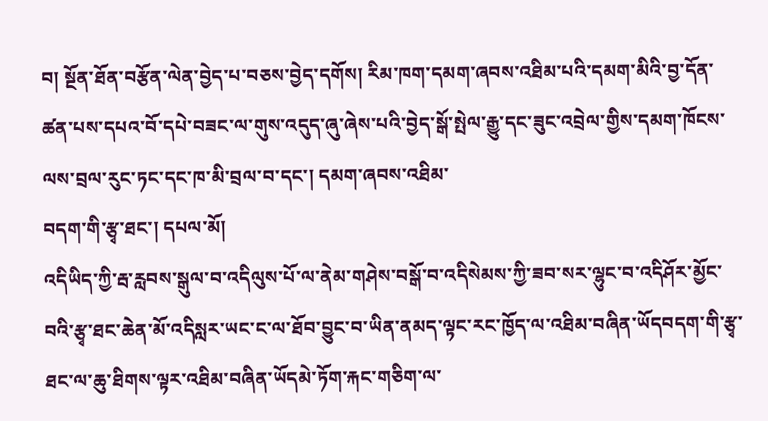བ། སྔོན་ཐོན་བརྩོན་ལེན་བྱེད་པ་བཅས་བྱེད་དགོས། རིམ་ཁག་དམག་ཞབས་འཐིམ་པའི་དམག་མིའི་བྱ་དོན་ཚན་པས་དཔའ་བོ་དཔེ་བཟང་ལ་གུས་འདུད་ཞུ་ཞེས་པའི་བྱེད་སྒོ་སྤེལ་རྒྱུ་དང་ཟུང་འབྲེལ་གྱིས་དམག་ཁོངས་ལས་བྲལ་རུང་ཏང་དང་ཁ་མི་བྲལ་བ་དང་། དམག་ཞབས་འཐིམ་
བདག་གི་རྩྭ་ཐང་། དཔལ་མོ།
འདིཡིད་ཀྱི་རྦ་རླབས་སྒུལ་བ་འདིལུས་པོ་ལ་ནེམ་གཤེས་བསྒོ་བ་འདིསེམས་ཀྱི་ཟབ་སར་ལྷུང་བ་འདིཤོར་མྱོང་བའི་རྩྭ་ཐང་ཆེན་མོ་འདིསླར་ཡང་ང་ལ་ཐོབ་བྱུང་བ་ཡིན་ནམད་ལྟང་རང་ཁྱོད་ལ་འཐིམ་བཞིན་ཡོདབདག་གི་རྩྭ་ཐང་ལ་ཆུ་ཐིགས་ལྟར་འཐིམ་བཞིན་ཡོདམེ་ཏོག་རྐང་གཅིག་ལ་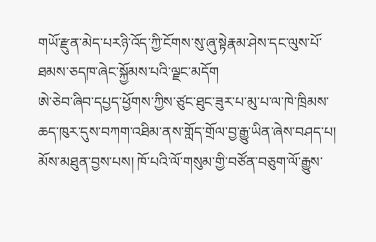གཡོ་རྫུན་མེད་པརཉི་འོད་ཀྱི་ངོགས་སུ་ཞུ་སྟེརྣམ་ཤེས་དང་ལུས་པོ་ཐམས་ཅདཁ་ཞེང་སྐྱོམས་པའི་ལྗང་མདོག
ཨེ་ཅེབ་ཞིབ་དཔྱད་ཕྱོགས་ཀྱིས་ཙུང་ཐུང་ཟུར་པ་མུ་པ་ལ་ཁེ་ཁྲིམས་ཆད་ཁུར་དུས་བཀག་འཐིམ་ནས་གློད་གྲོལ་བྱ་རྒྱུ་ཡིན་ཞེས་བཤད་པ།
མོས་མཐུན་བྱས་པས། ཁོ་པའི་ལོ་གསུམ་གྱི་བཙོན་བཅུག་ལོ་རྒྱུས་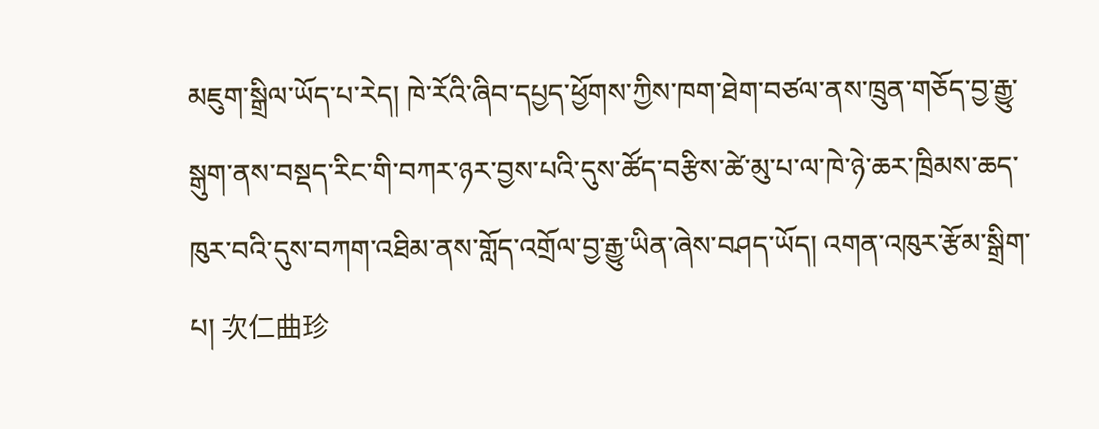མཇུག་སྒྲིལ་ཡོད་པ་རེད། ཁེ་རོའི་ཞིབ་དཔྱད་ཕྱོགས་ཀྱིས་ཁག་ཐེག་བཙལ་ནས་ཁྲུན་གཅོད་བྱ་རྒྱུ་སྒུག་ནས་བསྡད་རིང་གི་བཀར་ཉར་བྱས་པའི་དུས་ཚོད་བརྩིས་ཚེ་མུ་པ་ལ་ཁེ་ཉེ་ཆར་ཁྲིམས་ཆད་ཁུར་བའི་དུས་བཀག་འཐིམ་ནས་གློད་འགྲོལ་བྱ་རྒྱུ་ཡིན་ཞེས་བཤད་ཡོད། འགན་འཁུར་རྩོམ་སྒྲིག་པ། 次仁曲珍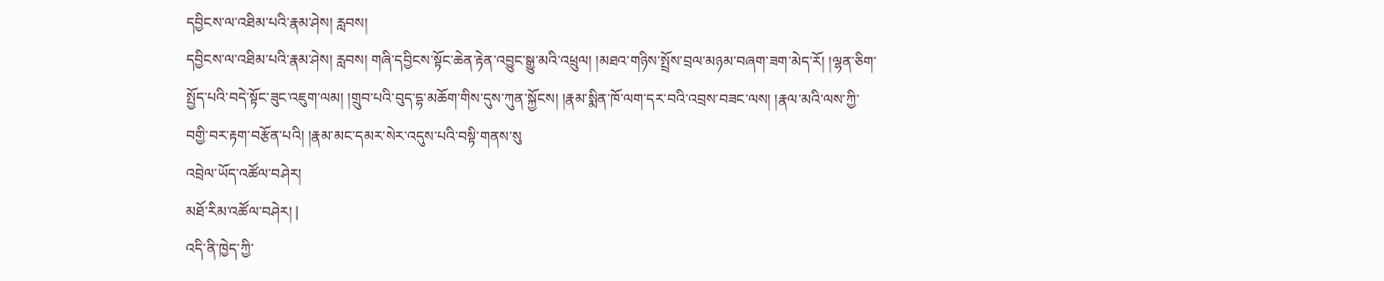དབྱིངས་ལ་འཐིམ་པའི་རྣམ་ཤེས། རླབས།
དབྱིངས་ལ་འཐིམ་པའི་རྣམ་ཤེས། རླབས། གཞི་དབྱིངས་སྟོང་ཆེན་རྟེན་འབྱུང་སྒྱུ་མའི་འཕྲུལ། །མཐའ་གཉིས་སྤྲོས་བྲལ་མཉམ་བཞག་ཟག་མེད་རོ། །ལྷན་ཅིག་སྤྱོད་པའི་བདེ་སྟོང་ཟུང་འཇུག་ལམ། །གྲུབ་པའི་བུད་དྷ་མཆོག་གིས་དུས་ཀུན་སྐྱོངས། །རྣམ་སྨིན་ཁོ་ལག་དར་བའི་འབྲས་བཟང་ལས། །རྣལ་མའི་ལས་ཀྱི་བགྱི་བར་རྟག་བརྩོན་པའི། །རྣམ་མང་དམར་སེར་འདུས་པའི་བསྟི་གནས་སུ
འབྲེལ་ཡོད་འཚོལ་བཤེར།
མཐོ་རིམ་འཚོལ་བཤེར། |
འདི་ནི་ཁྱེད་ཀྱི་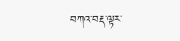བཀའ་བརྡ་ལྟར་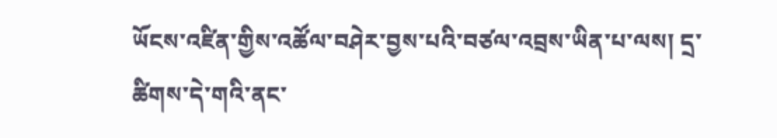ཡོངས་འཛིན་གྱིས་འཚོལ་བཤེར་བྱས་པའི་བཙལ་འབྲས་ཡིན་པ་ལས། དྲ་ཚིགས་དེ་གའི་ནང་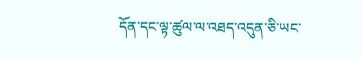དོན་དང་ལྟ་ཚུལ་ལ་འཐད་འདུན་ཅི་ཡང་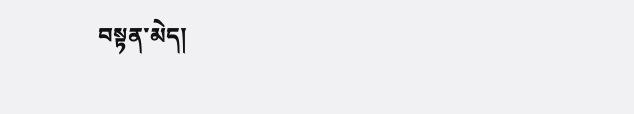བསྟན་མེད།